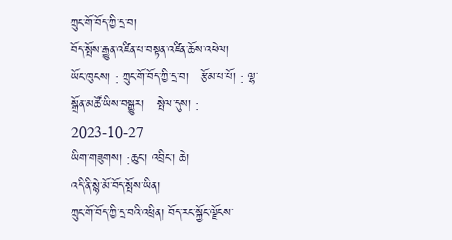ཀྲུང་གོ་བོད་ཀྱི་དྲ་བ།
བོད་སྤོས་རྒྱུན་འཛིན་པ་བསྟན་འཛིན་ཆོས་འཕེལ།
ཡོང་ཁུངས། : ཀྲུང་གོ་བོད་ཀྱི་དྲ་བ།   རྩོམ་པ་པོ། : ལྷ་སྒྲོན་མཚོ་ཡིས་བསྒྱུར།   སྤེལ་དུས། : 2023-10-27
ཡིག་གཟུགས། :ཆུང་། འབྲིང་། ཆེ།
འདི་ནི་སྙེ་མོ་བོད་སྤོས་ཡིན།
ཀྲུང་གོ་བོད་ཀྱི་དྲ་བའི་འཕྲིན། བོད་རང་སྐྱོང་ལྗོངས་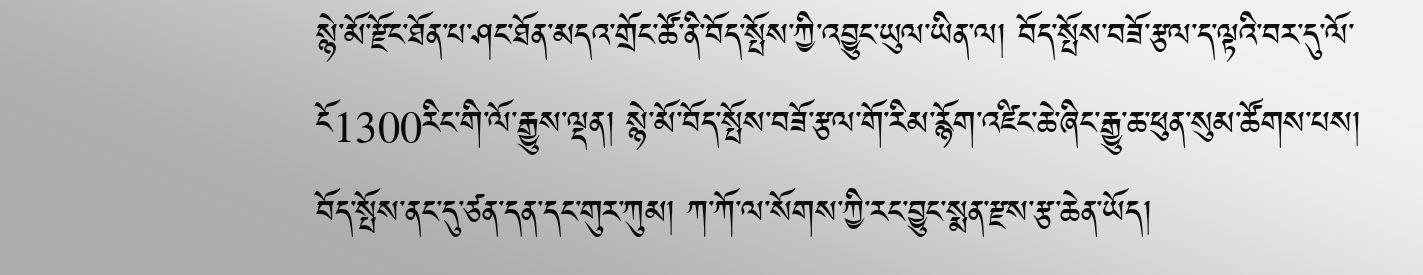སྙེ་མོ་རྫོང་ཐོན་པ་ཤང་ཐོན་མདའ་གྲོང་ཚོ་ནི་བོད་སྤོས་ཀྱི་འབྱུང་ཡུལ་ཡིན་ལ། བོད་སྤོས་བཟོ་རྩལ་ད་ལྟའི་བར་དུ་ལོ་ངོ1300རིང་གི་ལོ་རྒྱུས་ལྡན། སྙེ་མོ་བོད་སྤོས་བཟོ་རྩལ་གོ་རིམ་རྙོག་འཛིང་ཆེ་ཞིང་རྒྱུ་ཆ་ཕུན་སུམ་ཚོགས་པས། བོད་སྤོས་ནང་དུ་ཙན་དན་དང་གུར་ཀུམ། ཀ་ཀོ་ལ་སོགས་ཀྱི་རང་བྱུང་སྨན་རྫས་རྩ་ཆེན་ཡོད།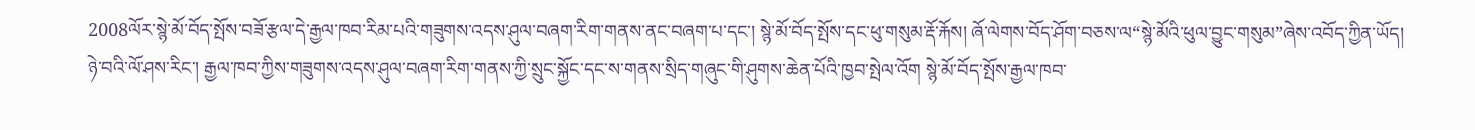2008ལོར་སྙེ་མོ་བོད་སྤོས་བཟོ་རྩལ་དེ་རྒྱལ་ཁབ་རིམ་པའི་གཟུགས་འདས་ཤུལ་བཞག་རིག་གནས་ནང་བཞག་པ་དང་། སྙེ་མོ་བོད་སྤོས་དང་ཕུ་གསུམ་རྡོ་རྐོས། ཞོ་ལེགས་བོད་ཤོག་བཅས་ལ“སྙེ་མོའི་ཕུལ་བྱུང་གསུམ”ཞེས་འབོད་ཀྱིན་ཡོད།
ཉེ་བའི་ལོ་ཤས་རིང་། རྒྱལ་ཁབ་ཀྱིས་གཟུགས་འདས་ཤུལ་བཞག་རིག་གནས་ཀྱི་སྲུང་སྐྱོང་དང་ས་གནས་སྲིད་གཞུང་གི་ཤུགས་ཆེན་པོའི་ཁྱབ་སྤེལ་འོག སྙེ་མོ་བོད་སྤོས་རྒྱལ་ཁབ་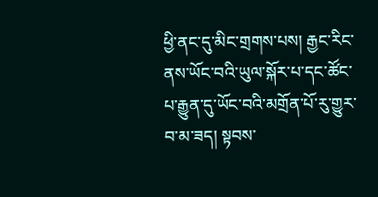ཕྱི་ནང་དུ་མིང་གྲགས་པས། རྒྱང་རིང་ནས་ཡོང་བའི་ཡུལ་སྐོར་པ་དང་ཚོང་པ་རྒྱུན་དུ་ཡོང་བའི་མགྲོན་པོ་རུ་གྱུར་བ་མ་ཟད། སྟབས་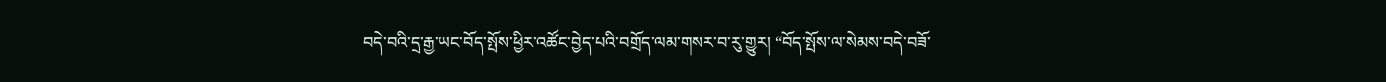བདེ་བའི་དྲ་རྒྱ་ཡང་བོད་སྤོས་ཕྱིར་འཚོང་བྱེད་པའི་བགྲོད་ལམ་གསར་བ་རུ་གྱུར། “བོད་སྤོས་ལ་སེམས་བདེ་བཟོ་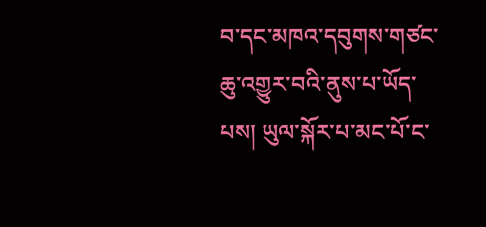བ་དང་མཁའ་དབུགས་གཙང་ཆུ་འགྱུར་བའི་ནུས་པ་ཡོད་པས། ཡུལ་སྐོར་པ་མང་པོ་ང་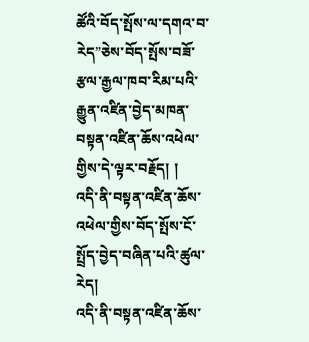ཚོའི་བོད་སྤོས་ལ་དགའ་བ་རེད”ཅེས་བོད་སྤོས་བཟོ་རྩལ་རྒྱལ་ཁབ་རིམ་པའི་རྒྱུན་འཛིན་བྱེད་མཁན་བསྟན་འཛིན་ཆོས་འཕེལ་གྱིས་དེ་ལྟར་བརྗོད། །
འདི་ནི་བསྟན་འཛིན་ཆོས་འཕེལ་གྱིས་བོད་སྤོས་ངོ་སྤྲོད་བྱེད་བཞིན་པའི་ཚུལ་རེད།
འདི་ནི་བསྟན་འཛིན་ཆོས་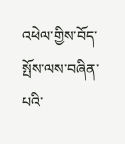འཕེལ་གྱིས་བོད་སྤོས་ལས་བཞིན་པའི་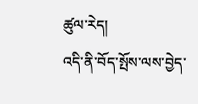ཚུལ་རེད།
འདི་ནི་བོད་སྤོས་ལས་བྱེད་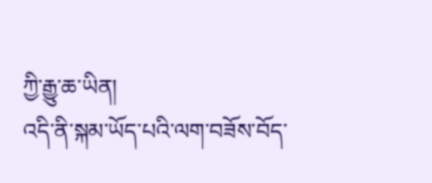ཀྱི་རྒྱུ་ཆ་ཡིན།
འདི་ནི་སྐམ་ཡོད་པའི་ལག་བཟོས་བོད་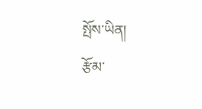སྤོས་ཡིན།
རྩོམ་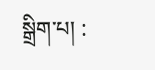སྒྲིག་པ། :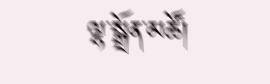ལྷ་སྒྲོན་མཚོ།